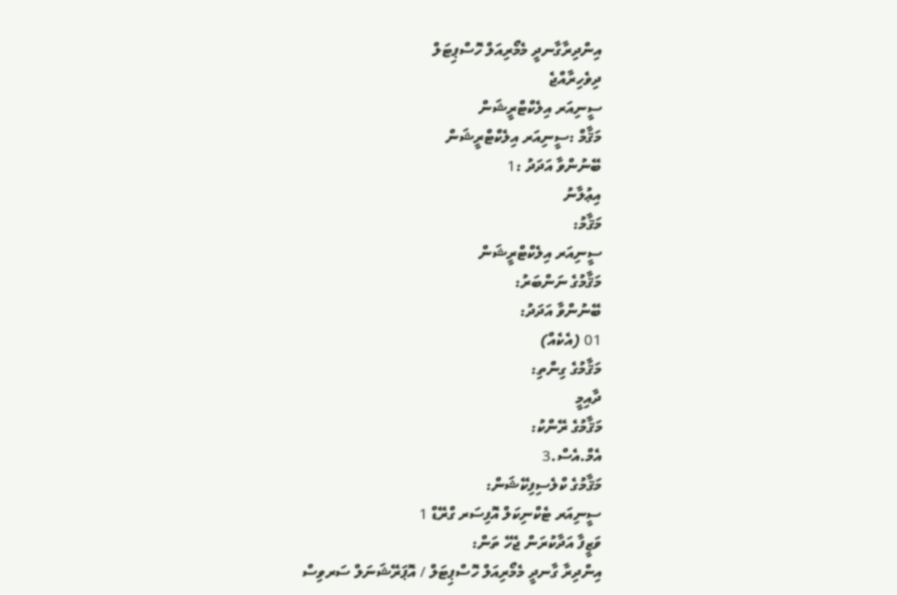އިންދިރާގާނދީ މެމޯރިއަލް ހޮސްޕިޓަލް
ދިވެހިރާއްޖެ
ސީނިއަރ އިލެކްޓްރީޝަން
މަޤާމް :ސީނިއަރ އިލެކްޓްރީޝަން
ބޭނުންވާ އަދަދު :1
އިޢުލާނު
މަޤާމު:
ސީނިއަރ އިލެކްޓްރީޝަން
މަޤާމުގެ ނަންބަރު:
ބޭނުންވާ އަދަދު:
01 (އެކެއް)
މަޤާމުގެ ގިންތި:
ދާއިމީ
މަޤާމުގެ ރޭންކު:
އެމް.އެސް.3
މަޤާމުގެ ކްލެސިފިކޭޝަން:
ސީނިއަރ ޓެކްނިކަލް އޮފިސަރ ގްރޭޑް 1
ވަޒީފާ އަދާކުރަން ޖެހޭ ތަން:
އިންދިރާ ގާނދީ މެމޯރިއަލް ހޮސްޕިޓަލް / އޮޕަރޭޝަނަލް ސަރވިސް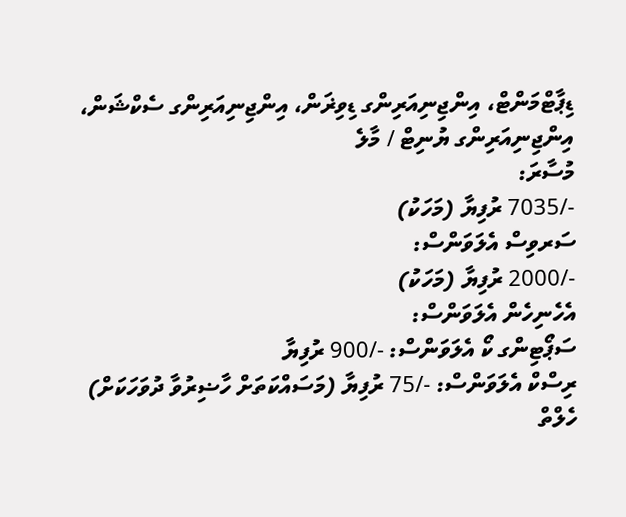ޑިޕާޓްމަންޓް، އިންޖިނިއަރިންގ ޑިވިޜަން، އިންޖިނިއަރިންގ ސެކްޝަން، އިންޖިނިއަރިންގ ޔުނިޓް / މާލެ
މުސާރަ:
-/7035 ރުފިޔާ (މަހަކު)
ސަރވިސް އެލަވަންސް:
-/2000 ރުފިޔާ (މަހަކު)
އެހެނިހެން އެލަވަންސް:
ސަޕޯޓިންގ ކޯ އެލަވަންސް: -/900 ރުފިޔާ
ރިސްކް އެލަވަންސް: -/75 ރުފިޔާ (މަސައްކަތަށް ހާޟިރުވާ ދުވަހަކަށް)
ހެލްތް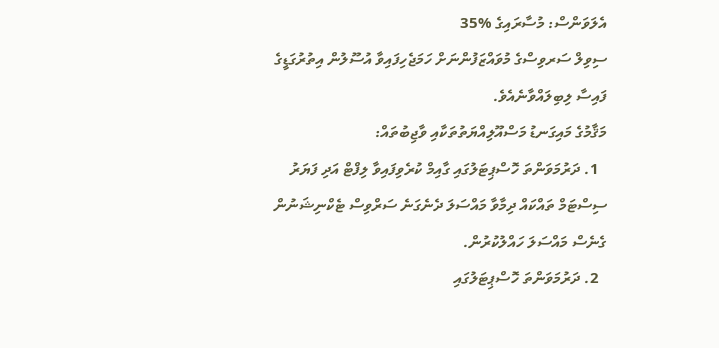އެލަވަންސް: މުސާރައިގެ %35
ސިވިލް ސަރވިސްގެ މުވައްޒަފުންނަށް ހަމަޖެހިފައިވާ އުސޫލުން އިތުރުގަޑީގެ ފައިސާ ލިބިލައްވާނެއެވެ.
މަޤާމުގެ މައިގަނޑު މަސްއޫލިއްޔަތުތަކާއި ވާޖިބުތައް:
  1. ދަރުމަވަންތަ ހޮސްޕިޓަލުގައި ގާއިމް ކުރެވިފައިވާ ލިފްޓް އަދި ފަޔަރު ސިސްޓަމް ތައްކައް ދިމާވާ މައްސަލަ ދެނެގަނެ ސަރްވިސް ޓެކްނިޝަނުން ގެނެސް މައްސަލަ ހައްލުކުރުން.
  2. ދަރުމަވަންތަ ހޮސްޕިޓަލުގައި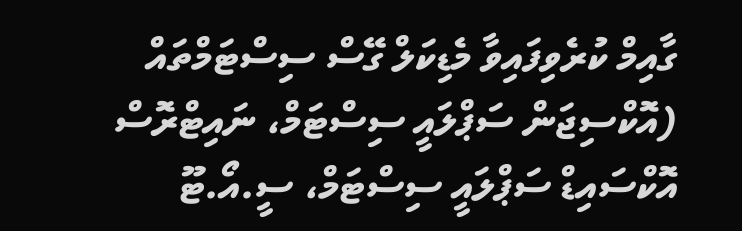ގާއިމް ކުރެވިފައިވާ މެޑިކަލް ގޭސް ސިސްޓަމްތައް (އޮކްސިޖަން ސަޕްލައީ ސިސްޓަމް، ނައިޓްރޮސް އޮކްސައިޑް ސަޕްލައީ ސިސްޓަމް، ސީ.އޯ.ޓޫ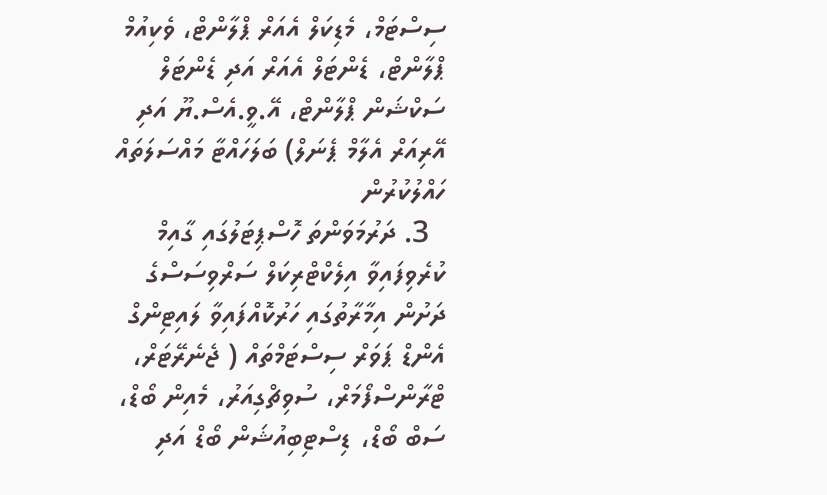ސިސްޓަމް، މެޑިކަލް އެއަރް ޕްލާންޓް، ވެކިއުމް ޕްލާންޓް، ޑެންޓަލް އެއަރް އަދި ޑެންޓަލް ސަކްޝަން ޕްލާންޓް، އޭ.ވީ.އެސް.ޔޫ އަދި އޭރިއަރް އެލާމް ޕެނަލް) ބަލަހައްޓާ މައްސަލަތައް ހައްލުކުރުން
  3. ދަރުމަވަންތަ ހޮސްޕިޓަލުގައި ގާއިމް ކުރެވިފައިވާ އިލެކްޓްރިކަލް ސަރްވިސަސްގެ ދަށުން އިމާރާތުގައި ހަރުކޮއްފައިވާ ލައިޓިންގް އެންޑް ޕަވަރް ސިސްޓަމްތައް ( ޖެނެރޭޓަރް، ޓްރާންސްފޯމަރް، ސުވިޗްގިއަރު، މެއިން ބޯޑް، ސަބް ބޯޑް، ޑިސްޓިބިއުޝަން ބޯޑް އަދި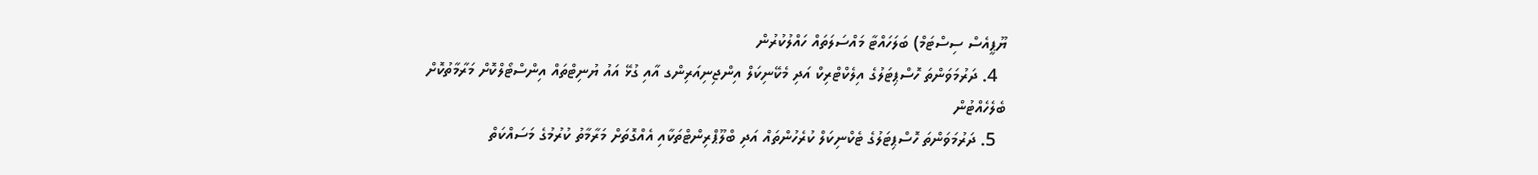ޔޫޕީއެސް ސިސްޓަމް) ބަލަހައްޓާ މައްސަލަތައް ހައްލުކުރުން
  4. ދަރުމަވަންތަ ހޮސްޕިޓަލުގެ އިލެކްޓްރިކް އަދި މެކޭނިކަލް އިންޖިނިއަރިންގ އާއި ގުޅޭ އައު ޔުނިޓްތައް އިންސްޓޯލްކޮށް މަރާމާތުކޮށް ބެލެހެއްޓުން
  5. ދަރުމަވަންތަ ހޮސްޕިޓަލުގެ ޓެކްނިކަލް ކުރެހުންތައް އަދި ބްލޫޕްރިންޓްތަކާއި އެއްގޮތަށް މަރާމާތު ކުރުމުގެ މަސައްކަތް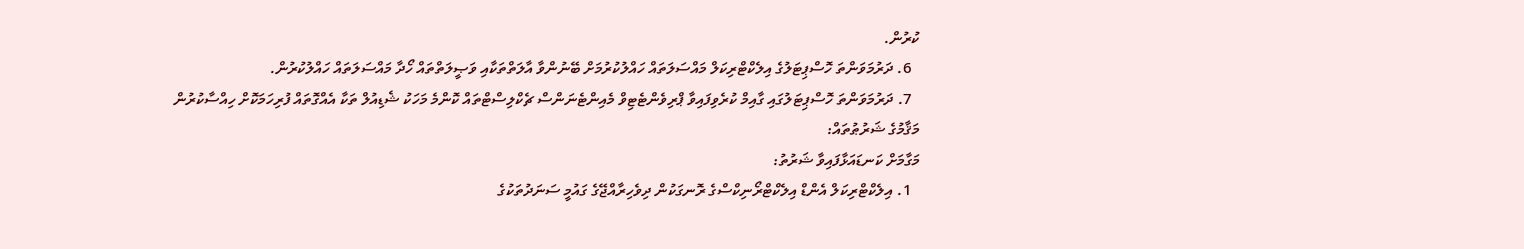ކުރުން.
  6. ދަރުމަވަންތަ ހޮސްޕިޓަލުގެ އިލެކްޓްރިކަލް މައްސަލަތައް ހައްލުކުރުމަށް ބޭނުންވާ އާލަތްތަކާއި ވަޞީލަތްތައް ހޯދާ މައްސަލަތައް ހައްލުކުރުން.
  7. ދަރުމަވަންތަ ހޮސްޕިޓަލުގައި ގާއިމް ކުރެވިފައިވާ ޕްރިވެންޓެޓިވް މެއިންޓެނަންސް ޗެކްލިސްޓްތައް ކޮންމެ މަހަކު ޝެޑިއުލް ތަކާ އެއްގޮތައް ފުރިހަމަކޮށް ހިއްސާކުރުން
މަޤާމުގެ ޝަރުޠުތައް:
މަގާމަށް ކަނޑައަޅާފައިވާ ޝަރުތު:
  1. އިލެކްޓްރިކަލް އެންޑް އިލެކްޓްރޯނިކްސްގެ ރޮނގަކުން ދިވެހިރާއްޖޭގެ ގައުމީ ސަނަދުތަކުގެ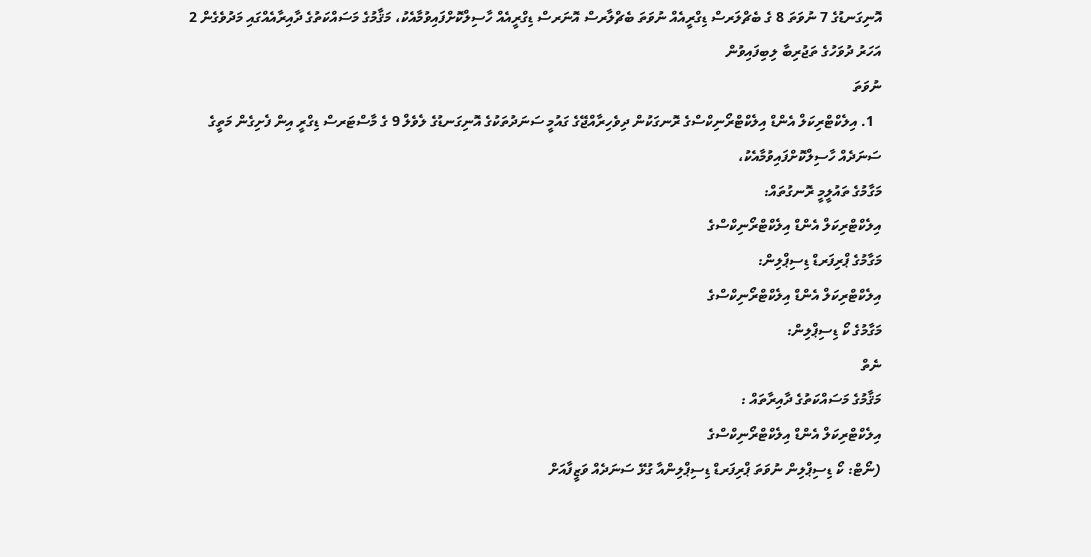އޮނިގަނޑުގެ 7 ނުވަތަ 8 ގެ ބެޗްލަރސް ޑިގްރީއެއް ނުވަތަ ބެޗްލާރސް އޮނަރސް ޑިގްރީއެއް ހާސިލްކޮށްފައިވުމާއެކު، މަޤާމުގެ މަސައްކަތުގެ ދާއިރާއެއްގައި މަދުވެގެން 2 އަހަރު ދުވަހުގެ ތަޖުރިބާ ލިބިފައިވުން
ނުވަތަ
  1. އިލެކްޓްރިކަލް އެންޑް އިލެކްޓްރޯނިކްސްގެ ރޮނގަކުން ދިވެހިރާއްޖޭގެ ގައުމީ ސަނަދުތަކުގެ އޮނިގަނޑުގެ ލެވެލް 9 ގެ މާސްޓަރސް ޑިގްރީ އިން ފެށިގެން މަތީގެ ސަނަދެއް ހާސިލްކޮށްފައިވުމާއެކު،
މަގާމުގެ ތައުލީމީ ރޮނގުތައް:
އިލެކްޓްރިކަލް އެންޑް އިލެކްޓްރޯނިކްސްގެ
މަގާމުގެ ޕްރިފަރޑް ޑިސިޕްލިން:
އިލެކްޓްރިކަލް އެންޑް އިލެކްޓްރޯނިކްސްގެ
މަގާމުގެ ކޯ ޑިސިޕްލިން:
ނެތް
މަޤާމުގެ މަސައްކަތުގެ ދާއިރާތައް :
އިލެކްޓްރިކަލް އެންޑް އިލެކްޓްރޯނިކްސްގެ
(ނޯޓް: ކޯ ޑިސިޕްލިން ނުވަތަ ޕްރިފަރޑް ޑިސިޕްލިންއާ ގުޅޭ ސަނަދެއް ވަޒީފާއަށް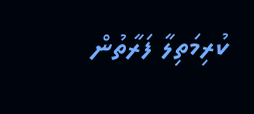ކުރިމަތިލާ ފަރާތުން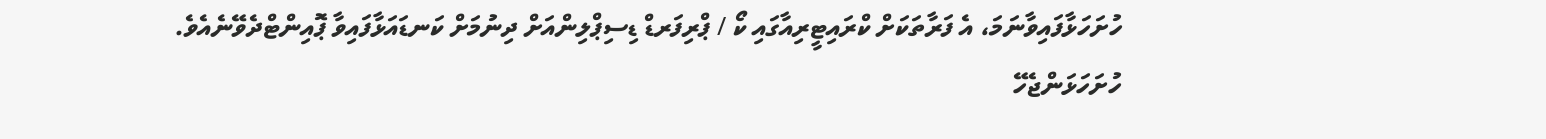ހުށަހަޅާފައިވާނަމަ، އެ ފަރާތަކަށް ކްރައިޓީރިއާގައި ކޯ / ޕްރިފަރޑް ޑިސިޕްލިންއަށް ދިނުމަށް ކަނޑައަޅާފައިވާ ޕޮއިންޓްދެވޭނެއެވެ.
ހުށަހަޅަންޖެހޭ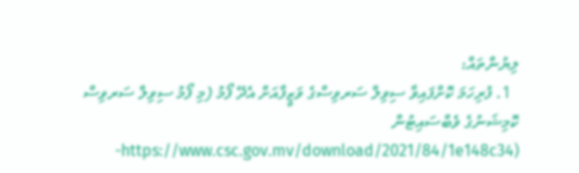ލިޔުންތައް:
  1. ފުރިހަމަ ކޮށްފައިވާ ސިވިލް ސަރވިސްގެ ވަޒީފާއަށް އެދޭ ފޯމު (މި ފޯމު ސިވިލް ސަރވިސް ކޮމިޝަނުގެ ވެބްސައިޓުން (https://www.csc.gov.mv/download/2021/84/1e148c34-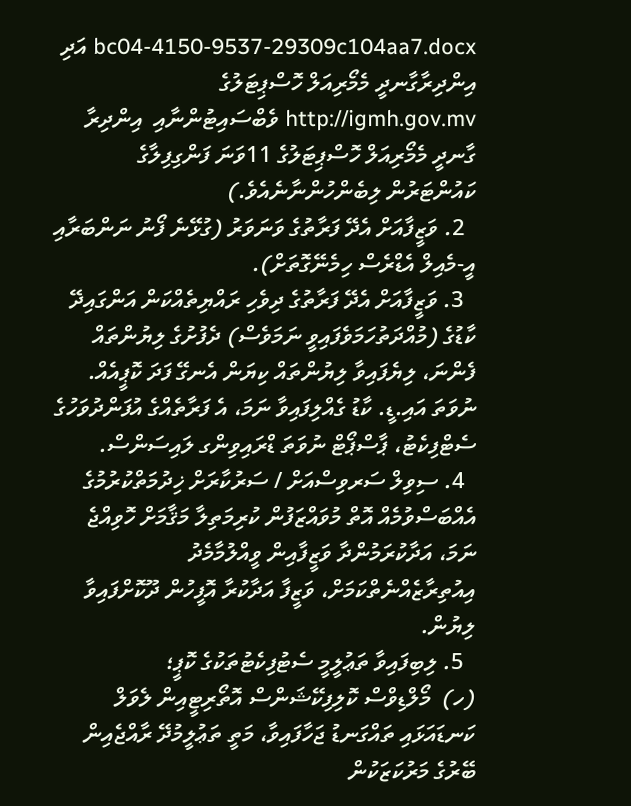bc04-4150-9537-29309c104aa7.docx އަދި އިންދިރާގާނދީ މެމޯރިއަލް ހޮސްޕިޓަލުގެ http://igmh.gov.mv ވެބްސައިޓުންނާއި  އިންދިރާ ގާނދީ މެމޯރިއަލް ހޮސްޕިޓަލުގެ 11ވަނަ ފަންގިފިލާގެ ކައުންޓަރުން ލިބެންހުންނާނެއެވެ.)
  2. ވަޒީފާއަށް އެދޭ ފަރާތުގެ ވަނަވަރު (ގުޅޭނެ ފޯނު ނަންބަރާއި އީ-މެއިލް އެޑްރެސް ހިމެނޭގޮތަށް).
  3. ވަޒީފާއަށް އެދޭ ފަރާތުގެ ދިވެހި ރައްޔިތެއްކަން އަންގައިދޭ ކާޑުގެ (މުއްދަތުހަމަވެފައިވީ ނަމަވެސް) ދެފުށުގެ ލިޔުންތައް ފެންނަ، ލިޔެފައިވާ ލިޔުންތައް ކިޔަން އެނގޭ ފަދަ ކޮޕީއެއް. ނުވަތަ އައި.ޑީ. ކާޑު ގެއްލިފައިވާ ނަމަ، އެ ފަރާތެއްގެ އުފަންދުވަހުގެ ސެޓްފިކެޓު، ޕާސްޕޯޓް ނުވަތަ ޑްރައިވިންގ ލައިސަންސް.
  4. ސިވިލް ސަރވިސްއަށް / ސަރުކާރަށް ޚިދުމަތްކުރުމުގެ އެއްބަސްވުމެއް އޮތް މުވައްޒަފުން ކުރިމަތިލާ މަޤާމަށް ހޮވިއްޖެ ނަމަ، އަދާކުރަމުންދާ ވަޒީފާއިން ވީއްލުމާމެދު އިއުތިރާޒެއްނެތްކަމަށް، ވަޒީފާ އަދާކުރާ އޮފީހުން ދޫކޮށްފައިވާ ލިޔުން.
  5. ލިބިފައިވާ ތަޢުލީމީ ސެޓުފިކެޓުތަކުގެ ކޮޕީ؛
(ހ)  މޯލްޑިވްސް ކޮލިފިކޭޝަންސް އޮތޯރިޓީއިން ލެވަލް ކަނޑައަޅައި ތައްގަނޑު ޖަހާފައިވާ، މަތީ ތަޢުލީމުދޭ ރާއްޖެއިން ބޭރުގެ މަރުކަޒަކުން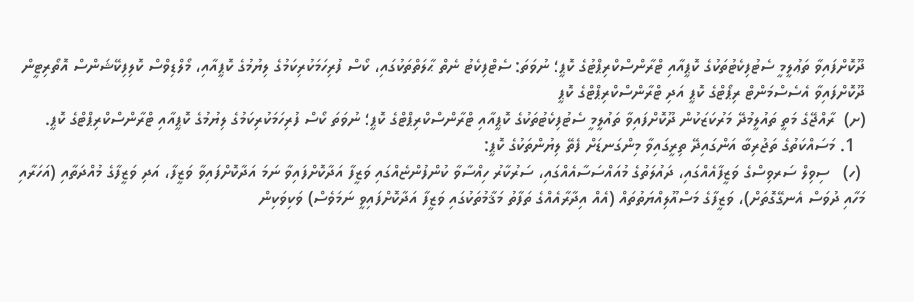ދޫކޮށްފައިވާ ތަޢުލީމީ ސެޓުފިކެޓުތަކުގެ ކޮޕީއާއި ޓްރާންސްކްރިޕްޓުގެ ކޮޕީ؛ ނުވަތަ: ސެޓްފިކެޓު ނެތް ޙާލަތްތަކުގައި، ކޯސް ފުރިހަމަކުރިކަމުގެ ލިޔުމުގެ ކޮޕީއާއި، މޯލްޑިވްސް ކޮލިފިކޭޝަންސް އޮތޯރިޓީން ދޫކޮށްފައިވާ އެސެސްމަންޓް ރިޕޯޓްގެ ކޮޕީ އަދި ޓްރާންސްކްރިޕްޓްގެ ކޮޕީ
(ށ)  ރާއްޖޭގެ މަތީ ތައުލީމުދޭ މަރުކަޒަކުން ދޫކޮށްފައިވާ ތައުލީމީ ސެޓުފިކެޓުތަކުގެ ކޮޕީއާއި ޓްރާންސްކްރިޕްޓްގެ ކޮޕީ؛ ނުވަތަ ކޯސް ފުރިހަމަކުރިކަމުގެ ލިޔުމުގެ ކޮޕީއާއި ޓްރާންސްކްރިޕްޓްގެ ކޮޕީ.
  1. މަސައްކަތުގެ ތަޖުރިބާ އަންގައިދޭ ތިރީގައިވާ މިންގަނޑަށް ފެތޭ ލިޔުންތަކުގެ ކޮޕީ:
 (ހ)   ސިވިލް ސަރވިސްގެ ވަޒީފާއެއްގައި، ދައުލަތުގެ މުއައްސަސާއެއްގައި، ސަރުކާރު ހިއްސާވާ ކުންފުންޏެއްގައި ވަޒީފާ އަދާކޮށްފައިވާ ނަމަ އަދާކޮށްފައިވާ ވަޒީފާ، އަދި ވަޒީފާގެ މުއްދަތާއި (އަހަރާއި މަހާއި ދުވަސް އެނގޭގޮތަށް)، ވަޒީފާގެ މަސްއޫލިއްޔަތުތައް (އެއް އިދާރާއެއްގެ ތަފާތު މަޤާމުތަކުގައި ވަޒީފާ އަދާކޮށްފައިވީ ނަމަވެސް) ވަކިވަކިން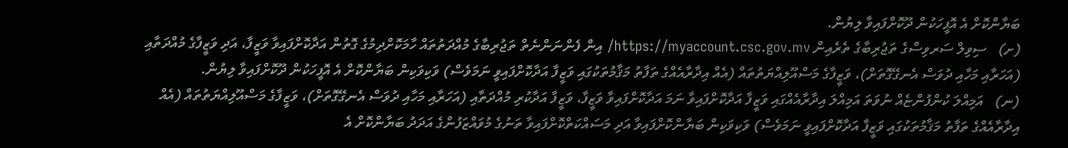ބަޔާންކޮށް އެ އޮފީހަކުން ދޫކޮށްފައިވާ ލިޔުން.
(ށ)   ސިވިލް ސަރވިސްގެ ތަޖުރިބާގެ ތެރެއިން https://myaccount.csc.gov.mv/ އިން ފެންނަންނެތް ތަޖުރިބާގެ މުއްދަތުތައް ހާމަކޮށްދިމުގެ ގޮތުން އަދާކޮށްފައިވާ ވަޒީފާ، އަދި ވަޒީފާގެ މުއްދަތާއި (އަހަރާއި މަހާއި ދުވަސް އެނގޭގޮތަށް)، ވަޒީފާގެ މަސްއޫލިއްޔަތުތައް (އެއް އިދާރާއެއްގެ ތަފާތު މަޤާމުތަކުގައި ވަޒީފާ އަދާކޮށްފައިވީ ނަމަވެސް) ވަކިވަކިން ބަޔާންކޮށް އެ އޮފީހަކުން ދޫކޮށްފައިވާ ލިޔުން.
(ނ)   އަމިއްލަ ކުންފުންޏެއް ނުވަތަ އަމިއްލަ އިދާރާއެއްގައި ވަޒީފާ އަދާކޮށްފައިވާ ނަމަ އަދާކޮށްފައިވާ ވަޒީފާ، ވަޒީފާ އަދާކުރި މުއްދަތާއި (އަހަރާއި މަހާއި ދުވަސް އެނގޭގޮތަށް)، ވަޒީފާގެ މަސްއޫލިއްޔަތުތައް (އެއް އިދާރާއެއްގެ ތަފާތު މަޤާމުތަކުގައި ވަޒީފާ އަދާކޮށްފައިވީ ނަމަވެސް) ވަކިވަކިން ބަޔާންކޮށްފައިވާ އަދި މަސައްކަތްކޮށްފައިވާ ތަނުގެ މުވައްޒަފުންގެ އަދަދު ބަޔާންކޮށް އެ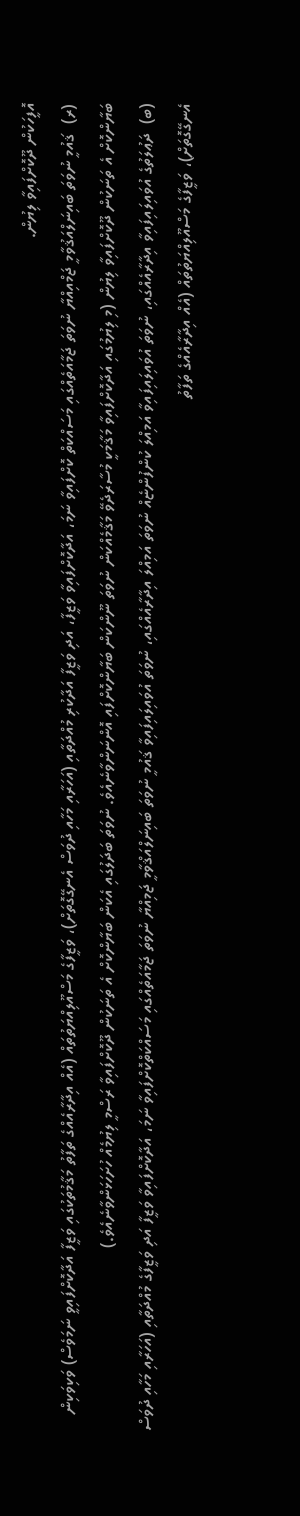އޮފީހަކުން ދޫކޮށްފައިވާ ލިޔުން.
(ރ)  ޤައުމީ ނުވަތަ ބައިނަލްއަޤުވާމީ ޖަމްއިއްޔާ ނުވަތަ ޖަމާއަތެއްގައި މަސައްކަތް ކޮށްފައިވާ ނަމަ، އަދާކޮށްފައިވާ ވަޒީފާ، އަދި ވަޒީފާ އަދާކުރި މުއްދަތާއި (އަހަރާއި މަހާއި ދުވަސް އެނގޭގޮތަށް)، ވަޒީފާގެ މަސްއޫލިއްޔަތުތައް (އެއް އިދާރާއެއްގެ ތަފާތު މަޤާމުތަކުގައި ވަޒީފާ އަދާކޮށްފައިވީ ނަމަވެސް) ވަކިވަކިން ބަޔާންކޮށް އެ ތަނަކުން ދޫކޮށްފައިވާ ލިޔުން (މި ލިޔުމުގައި އަދާކޮށްފައިވާ މަޤާމަކީ މުސާރަދެވޭ މަޤާމެއްކަން ނުވަތަ ނޫންކަން ބަޔާންކޮށްފައި އޮންނަންވާނެއެވެ. ނުވަތަ ބަދަލުގައި އެކަން ބަޔާންކޮށް އެ ތަނަކުން ދޫކޮށްފައިވާ ރަސްމީ ލިޔުމެއް ހުށަހަޅަންވާނެއެވެ.)
(ބ)  ދަޢުލަތުގެ އުވައިލައިފައިވާ އިދާރާއެއްގައި، ނުވަތަ އުވައިލައިފައިވާ އަމިއްލަ ކުންފުންޏެއް ނުވަތަ އަމިއްލަ އިދާރާއެއްގައި، ނުވަތަ އުވައިލައިފައިވާ ޤައުމީ ނުވަތަ ބައިނަލްއަޤްވާމީ ޖަމިއްޔާ ނުވަތަ ޖަމާއަތެއްގައި މަސައްކަތްކޮށްފައިވާ ނަމަ، އަދާކޮށްފައިވާ ވަޒީފާ އަދި ވަޒީފާގެ މުއްދަތާއި (އަހަރާއި މަހާއި ދުވަސް އެނގޭގޮތަށް)، ވަޒީފާގެ މަސްއޫލިއްޔަތުތައް (އެއް އިދާރާއެއްގެ ތަފާތު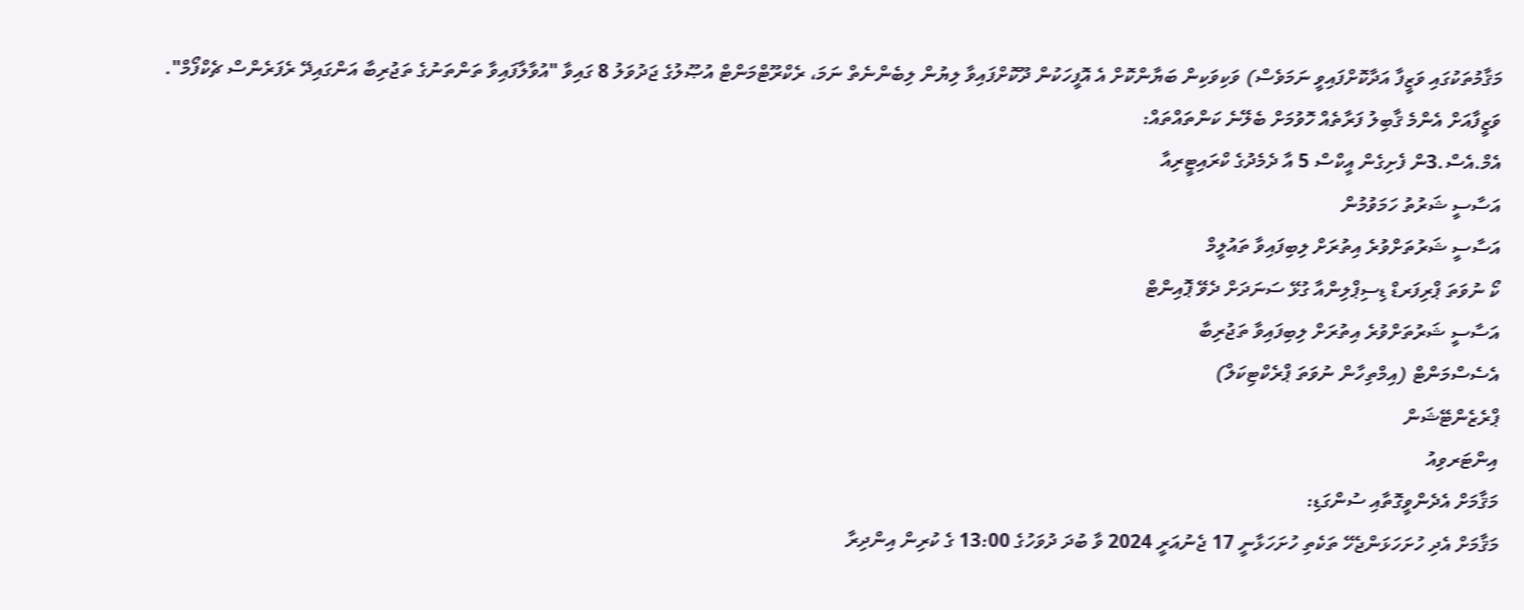މަޤާމުތަކުގައި ވަޒީފާ އަދާކޮށްފައިވީ ނަމަވެސް) ވަކިވަކިން ބަޔާންކޮށް އެ އޮފީހަކުން ދޫކޮށްފައިވާ ލިޔުން ލިބެންނެތް ނަމަ، ރެކްރޫޓްމަންޓް އުޞޫލުގެ ޖަދުވަލު 8 ގައިވާ "އުވާލާފައިވާ ތަންތަނުގެ ތަޖުރިބާ އަންގައިދޭ ރެފަރެންސް ޗެކްފޯމް".
ވަޒީފާއަށް އެންމެ ޤާބިލު ފަރާތެއް ހޮވުމަށް ބެލޭނެ ކަންތައްތައް:
އެމް.އެސް.3ން ފެށިގެން އީކްސް 5 އާ ދެމެދުގެ ކްރައިޓީރިއާ
އަސާސީ ޝަރުތު ހަމަވުމުން
އަސާސީ ޝަރުތަށްވުރެ އިތުރަށް ލިބިފައިވާ ތައުލީމް
ކޯ ނުވަތަ ޕްރިފަރޑް ޑިސިޕްލިންއާ ގުޅޭ ސަނަދަށް ދެވޭ ޕޮއިންޓް
އަސާސީ ޝަރުތަށްވުރެ އިތުރަށް ލިބިފައިވާ ތަޖުރިބާ
އެސެސްމަންޓް (އިމްތިހާން ނުވަތަ ޕްރެކްޓިކަލް)
ޕްރެޒެންޓޭޝަން
އިންޓަރވިއު
މަޤާމަށް އެދެންވީގޮތާއި ސުންގަޑި:
މަޤާމަށް އެދި ހުށަހަޅަންޖެހޭ ތަކެތި ހުށަހަޅާނީ 17 ޖެނުއަރީ 2024 ވާ ބުދަ ދުވަހުގެ 13:00 ގެ ކުރިން އިންދިރާ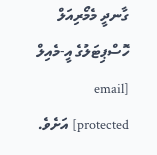ގާނދީ މެމޯރިއަލް ހޮސްޕިޓަލުގެ އީ-މެއިލް [email protected] އަށެވެ.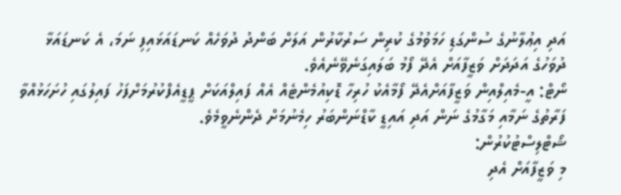އަދި އިޢުލާނުގެ ސުންގަޑި ހަމަވުމުގެ ކުރިން ސަރުކާރުން އަލަށް ބަންދު ދުވަހެއް ކަނޑައަޅައިފި ނަމަ، އެ ކަނޑައަޅާ ދުވަހުގެ އަދަދަށް ވަޒީފާއަށް އެދޭ ފޯމު ބަލައިގަނެވޭނެއެވެ.
ނޯޓް: އީ-މެއިލްއިން ވަޒީފާއަށްއެދޭ ފޯމާއެކު ހުރިހާ ޑޮކިއުމެންޓެއް އެއް ފައިލްއަކަށް ޕީޑީއެފްކުރުމަށްފަހު ފައިލުގައި ހުށަހަޅުއްވާ ފަރާތުގެ ނަމާއި މަގާމުގެ ނަން އަދި އައިޑީ ކާޑްނަންބަރު ހިމެނުމަށް ދެންނެވީމެވެ.
ޝޯޓްލިސްޓުކުރުން:
މި ވަޒީފާއަށް އެދި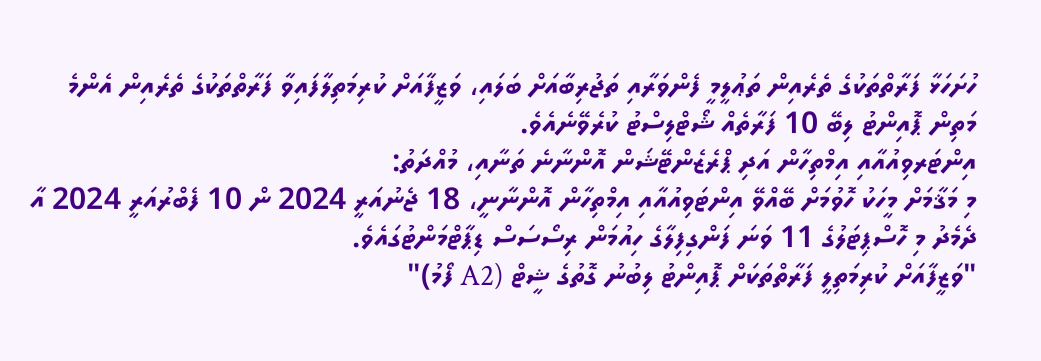ހުށަހަޅާ ފަރާތްތަކުގެ ތެރެއިން ތަޢުލީމީ ފެންވަރާއި ތަޖުރިބާއަށް ބަލައި، ވަޒީފާއަށް ކުރިމަތިލާފައިވާ ފަރާތްތަކުގެ ތެރެއިން އެންމެ މަތިން ޕޮއިންޓު ލިބޭ 10 ފަރާތެއް ޝޯޓްލިސްޓު ކުރެވޭނެއެވެ.
އިންޓަރވިއުއާއި އިމްތިހާން އަދި ޕްރެޒެންޓޭޝަން އޮންނާނެ ތަނާއި، މުއްދަތު:
މި މަޤާމަށް މީހަކު ހޮވުމަށް ބޭއްވޭ އިންޓަވިއުއާއި އިމްތިހާން އޮންނާނީ، 18 ޖެނުއަރީ 2024 ން 10 ފެބްރުއަރީ 2024 އާ ދެމެދު މި ހޮސްޕިޓަލުގެ 11 ވަނަ ފަންގިފިލާގެ ހިއުމަން ރިސޯސަސް ޑިޕާޓްމަންޓުގައެވެ.
"ވަޒީފާއަށް ކުރިމަތިލީ ފަރާތްތަކަށް ޕޮއިންޓު ލިބުނު ގޮތުގެ ޝީޓް (A2 ފޯމު)"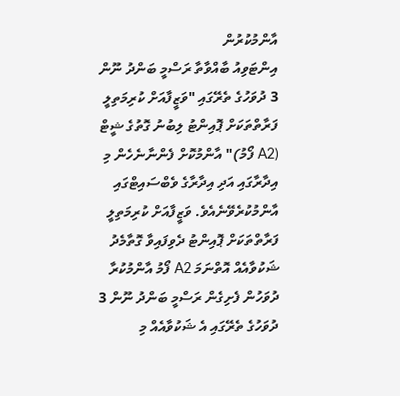އާންމުކުރުން
އިންޓަވިއު ބާއްވާތާ ރަސްމީ ބަންދު ނޫން 3 ދުވަހުގެ ތެރޭގައި "ވަޒީފާއަށް ކުރިމަތިލީ ފަރާތްތަކަށް ޕޮއިންޓު ލިބުނު ގޮތުގެ ޝީޓް (A2 ފޯމު)" އާންމުކޮށް ފެންނާނެހެން މި އިދާރާގައި އަދި އިދާރާގެ ވެބްސައިޓްގައި އާންމުކުރެވޭނެއެވެ. ވަޒީފާއަށް ކުރިމަތިލީ ފަރާތްތަކަށް ޕޮއިންޓު ދެވިފައިވާ ގޮތާމެދު ޝަކުވާއެއް އޮތްނަމަ A2 ފޯމު އާންމުކުރާ ދުވަހުން ފެށިގެން ރަސްމީ ބަންދު ނޫން 3 ދުވަހުގެ ތެރޭގައި އެ ޝަކުވާއެއް މި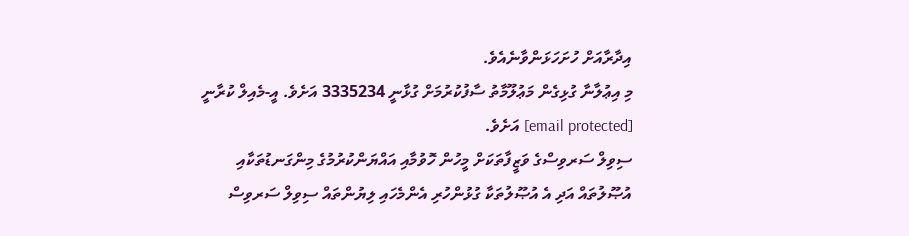އިދާރާއަށް ހުށަހަޅަންވާނެއެވެ.
މި އިޢުލާނާ ގުޅިގެން މަޢުލޫމާތު ސާފުކުރުމަށް ގުޅާނީ 3335234 އަށެވެ. އީ-މެއިލް ކުރާނީ [email protected] އަށެވެ.
ސިވިލް ސަރވިސްގެ ވަޒީފާތަކަށް މީހުން ހޮވުމާއި އައްޔަންކުރުމުގެ މިންގަނޑުތަކާއި އުޞޫލުތައް އަދި އެ އުޞޫލުތަކާ ގުޅުންހުރި އެންމެހައި ލިޔުންތައް ސިވިލް ސަރވިސް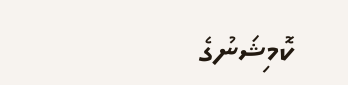ކޮމިޝަނުގެ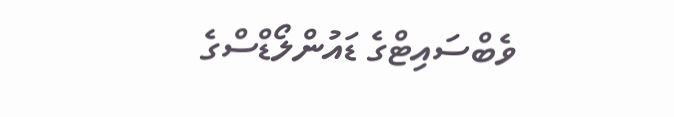ވެބްސައިޓްގެ ޑައުންލޯޑްސްގެ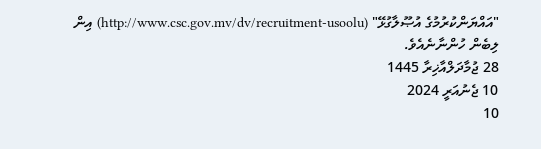"އައްޔަންކުރުމުގެ އުޞޫލާގުޅޭ" (http://www.csc.gov.mv/dv/recruitment-usoolu) އިން ލިބެން ހުންނާނެއެވެ.
28 ޖުމާދަލްއާޚިރާ 1445
10 ޖެނުއަރީ 2024
10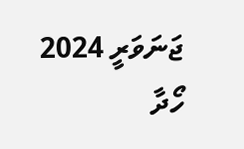ޖަނަވަރީ 2024
ހޯދާ